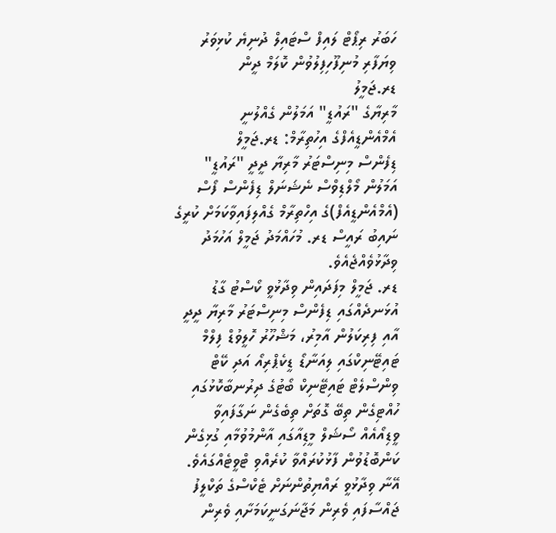ހަބަރު ރިޕޯޓް ލައިފް ސްޓައިލް ދުނިޔެ ކުޅިވަރު ވިޔަފާރި މުނިފޫހިފިލުވުން ކޮލަމް ދީން
ޑރ.ޖަމީލު
މާރިޔާގެ "ރައުޑީ" އަމަލުން ގެއްލުނީ އެމްއެންޑީއެފްގެ އިހުތިރާމް: ޑރ.ޖަމީލް
ޑިފެންސް މިނިސްޓަރު މާރިޔާ ދީދީ "ރައުޑީ" އަމަލުން މޯލްޑިވްސް ނެޝަނަލް ޑިފެންސް ފޯސް (އެމްއެންޑީއެފް)ގެ އިހްތިރާމް ގެއްލިފައިވާކަމަށް ކުރީގެ ނައިބު ރައީސް ޑރ. މުހައްމަދު ޖަމީލް އަހުމަދު ވިދާޅުވެއްޖެއެވެ.
ޑރ. ޖަމީލް މިފަދައިން ވިދާޅުވީ ކޯސްޓު ގާޑު އުޅަނދެއްގައި ޑިފެންސް މިނިސްޓަރު މާރިޔާ ދީދީ އާއި ފިރިކަލުން އާމިރު، މަޝްހޫރު ހޮލީވުޑް ފިލްމް ޓައިޓޭނިކްގައި ލިއަނާޑޯ ޑީކެޕްރިއޯ އަދި ކޭޓް ވިންސްލެޓް ޓައިޓޭނިކް ބޯޓުގެ ދިރުނބާކޮޅުގައި ހުއްޓިގެން ތިބޭ ގޮތަށް ތިބެގެން ނަގާފައިވާ ވީޑިއޯއެއް ސޯޝަލް މީޑިއާގައި އާންމުވުމާއި ގުޅިގެން ކަންބޮޑުވުން ފާޅުކުރައްވާ ކުރެއްވި ޓްވީޓެއްގައެވެ.
އޭނާ ވިދާޅުވީ ރައްޔިތުންނަށް ޓެކްސްގެ ތަކްލީފު ޖައްސާފައި ވެރިން މަޖާނަގަނީކަމަށާއި ވެރިން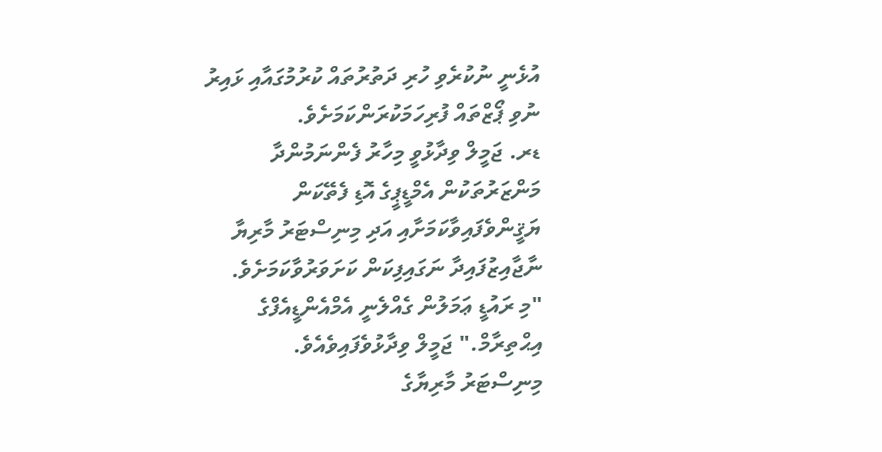އުޅެނީ ނުކުރެވި ހުރި ދަތުރުތައް ކުރުމުގައާއި ޅައިރު ނުވި ޕޯޒްތައް ފުރިހަމަކުރަންކަމަށެވެ.
ޑރ. ޖަމީލް ވިދާޅުވީ މިހާރު ފެންނަމުންދާ މަންޒަރުތަކުން އެމްޑީޕީގެ އޮޑި ފެތޭކަން ޔަޤީންވެފައިވާކަމަށާއި އަދި މިނިސްޓަރު މާރިޔާ ނާޖާއިޒުފައިދާ ނަގައިފިކަން ކަށަވަރުވާކަމަށެވެ.
"މި ރައުޑީ ޢަމަލުން ގެއްލެނީ އެމްއެންޑީއެފްގެ އިޙްތިރާމް." ޖަމީލް ވިދާޅުވެފައިވެއެވެ.
މިނިސްޓަރު މާރިޔާގެ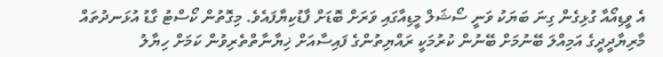އެ ވީޑިއޯއާ ގުޅިގެން ގިނަ ބަޔަކު ވަނީ ސޯޝަލް މީޑިއާގައި ވަރަށް ބޮޑަށް ފާޑުކިޔާފައެވެ. މިގޮތުން ކޯސްޓު ގާޑު އުޅަނދުތައް މާރިޔާދީދީގެ އަމިއްލަ ބޭނުމަށް ބޭނުން ކުރުމަކީ ރައްޔިތުންގެ ފައިސާއަށް ޚިޔާނާތްތެރިވުން ކަމަށް ހިޔާލު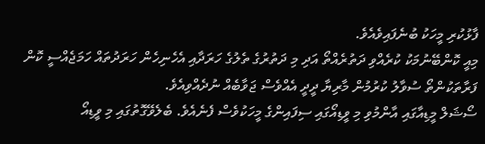ފާޅުކުރި މީހަކު ބުނެފައިވެއެވެ.
މިއީ ކޮންބޭނުމަކު ކުރެއްވި ދަތުރެއްތޯ އަދި މި ދަތުރުގެ ތެލުގެ ހަރަދާއި އެހެނިހެން ހަރަދުތައް ހަމަޖެއްސީ ކޮން ފަރާތަކުންތޯ ސުވާލު ކުރުމުން މާރިޔާ ދީދީ އެއްވެސް ޖަވާބެއް ނުދެއްވިއެވެ.
ސޯޝަލް މީޑިއާގައި އާންމުވި މި ވީޑިއޯގައި ސިފައިންގެ މީހަކުވެސް ފެނެއެވެ. ބެލެވޭގޮތުގައި މި ވީޑިއޯ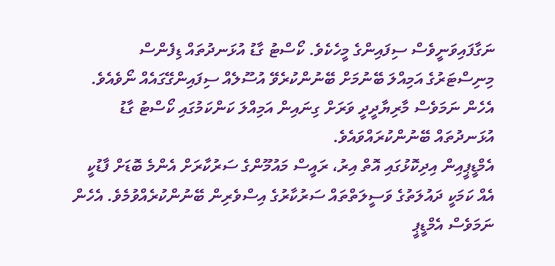ނަގާފައިވަނީވެސް ސިފައިންގެ މީހެކެވެ. ކޯސްޓު ގާޑު އުޅަނދުތައް ޑިފެންސް މިނިސްޓަރުގެ އަމިއްލަ ބޭނުމަށް ބޭނުންކުރެވޭ އުސޫލެއް ސިފައިންގޭގައެއް ނޯވެއެވެ. އެހެން ނަމަވެސް މާރިޔާދީދީ ވަރަށް ގިނައިން އަމިއްލަ ކަންކަމުގައި ކޯސްޓު ގާޑު އުޅަނދުތައް ބޭނުންކުރައްވައެވެ.
އެމްޑީޕީއިން އިދިކޮޅުގައި އޮތް އިރު، ރައީސް މައުމޫންގެ ސަރުކާރަށް އެންމެ ބޮޑަށް ފާޑުކީ އެއް ކަމަކީ ދައުލަތުގެ ވަސީލަތްތައް ސަރުކާރުގެ އިސްވެރިން ބޭނުންކުރެއްވުމެވެ. އެހެން ނަމަވެސް އެމްޑީޕީ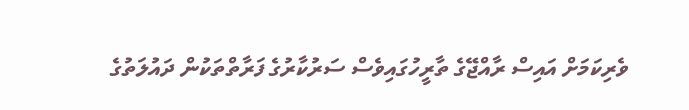ވެރިކަމަށް އައިސް ރާއްޖޭގެ ތާރީހުގައިވެސް ސަރުކާރުގެ ފަރާތްތަކުން ދައުލަތުގެ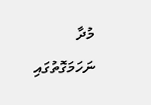މުދާ ނަހަމަގޮތުގައި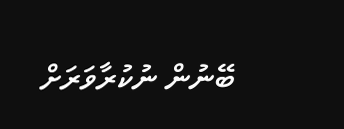ބޭނުން ނުކުރާވަރަށް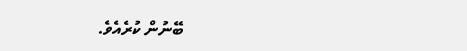ބޭނުން ކުރެއެވެ.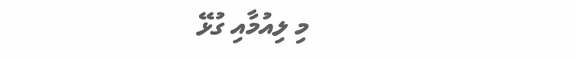މި ލިއުމާއި ގުޅޭ